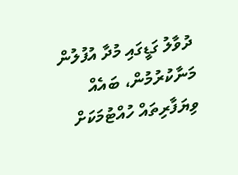ދުވާލު ގަޑީގައި މުދާ އުފުލުން މަނާކުރުމުން، ބައެއް ވިޔަފާރިތައް ހުއްޓުމަކަށް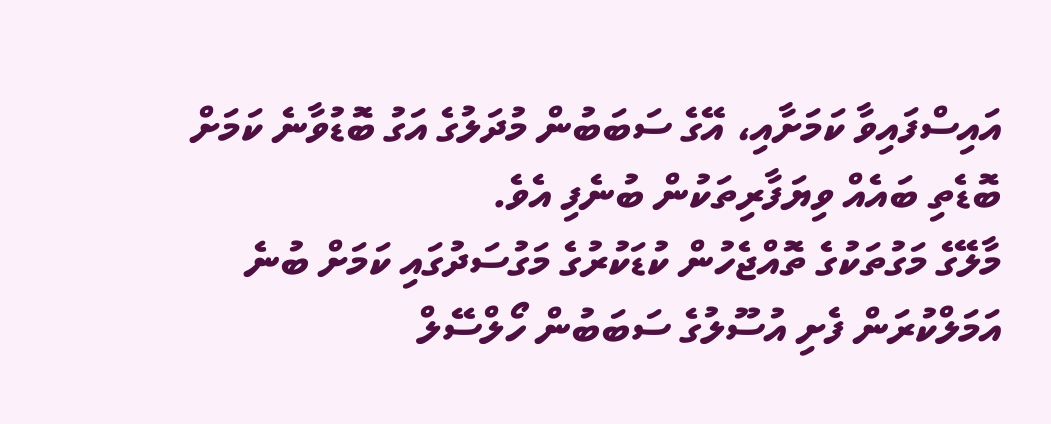އައިސްފައިވާ ކަމަށާއި، އޭގެ ސަބަބުން މުދަލުގެ އަގު ބޮޑުވާނެ ކަމަށް ބޮޑެތި ބައެއް ވިޔަފާރިތަކުން ބުނެފި އެވެ.
މާލޭގެ މަގުތަކުގެ ތޮއްޖެހުން ކުޑަކުރުގެ މަގުސަދުގައި ކަމަށް ބުނެ އަމަލްކުރަން ފެށި އުސޫލުގެ ސަބަބުން ހޯލްސޭލް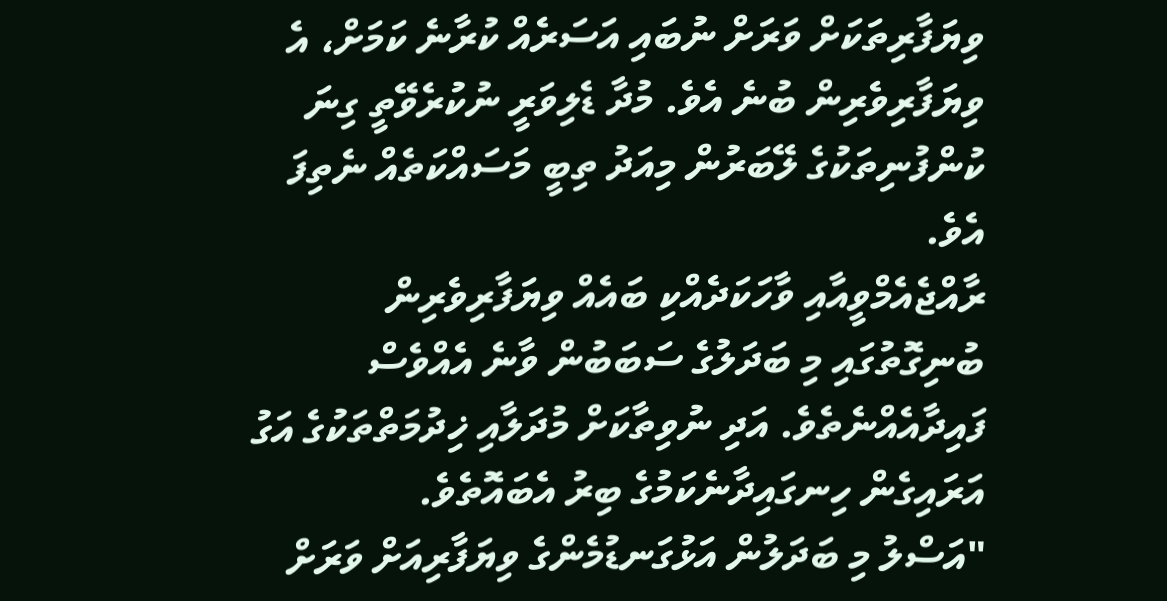ވިޔަފާރިތަކަށް ވަރަށް ނުބައި އަސަރެއް ކުރާނެ ކަމަށް، އެ ވިޔަފާރިވެރިން ބުނެ އެވެ. މުދާ ޑެލިވަރީ ނުކުރެވޭތީ ގިނަ ކުންފުނިތަކުގެ ލޭބަރުން މިއަދު ތިބީ މަސައްކަތެއް ނެތިފަ އެވެ.
ރާއްޖެއެމްވީއާއި ވާހަކަދެއްކި ބައެއް ވިޔަފާރިވެރިން ބުނިގޮތުގައި މި ބަދަލުގެ ސަބަބުން ވާނެ އެއްވެސް ފައިދާއެއްނެތެވެ. އަދި ނުވިތާކަށް މުދަލާއި ޚިދުމަތްތަކުގެ އަގު އަރައިގެން ހިނގައިދާނެކަމުގެ ބިރު އެބައޮތެވެ.
"އަސްލު މި ބަދަލުން އަޅުގަނޑުމެންގެ ވިޔަފާރިއަށް ވަރަށް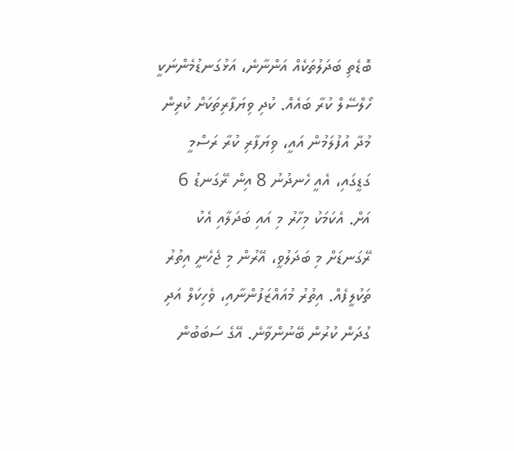ބޮޑެތި ބަދަލުތަކެއް އަންނާނެ، އަޅުގަނޑުމެންނަކީ ހޯލްސޭލް ކުރާ ބައެއް. ކުދި ވިޔަފާރިތަކަށް ކުރިން މުދާ އުފުލަމުން އައީ، ވިޔަފާރި ކުރާ ރަސްމީ ގަޑީގައި، އެއީ ހެނދުނު 8 އިން ރޭގަނޑު 6 އަށް. އެކަމަކު މިހާރު މި އައި ބަދަލާއި އެކު ރޭގަނޑަށް މި ބަދަލުވީ، އޭރުން މި ޖެހެނީ އިތުރު ތަކުލީފެއް. އިތުރު މުއައްޒަފުންނާއި، ވެހިކަލް އަދި ގުދަން ކުރުން ބޭނުންވާނެ. އޭގެ ސަބަބުން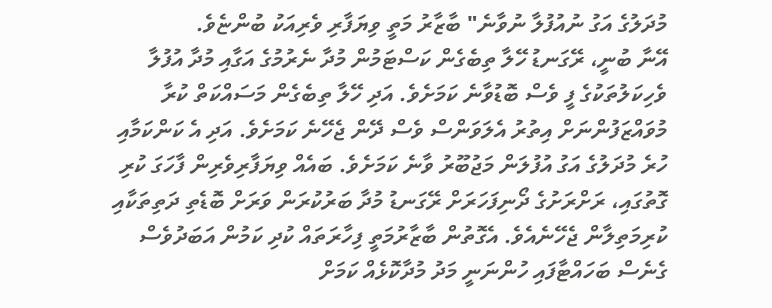މުދަލުގެ އަގު ނުއުފުލާ ނުވާނެ" ބާޒާރު މަތީ ވިޔަފާރި ވެރިއަކު ބުންޏެވެ.
އޭނާ ބުނީ، ރޭގަނޑު ހޭލާ ތިބެގެން ކަސްޓަމުން މުދާ ނެރުމުގެ އަގާއި މުދާ އުފުލާ ވެހިކަލުތަކުގެ ފީ ވެސް ބޮޑުވާނެ ކަމަށެވެ. އަދި ހޭލާ ތިބެގެން މަސައްކަތް ކުރާ މުވައްޒަފުންނަށް އިތުރު އެލަވަންސް ވެސް ދޭން ޖެހޭނެ ކަމަށެވެ. އަދި އެ ކަންކަމާއި ހުރެ މުދަލުގެ އަގު އުފުލަން މަޖުބޫރު ވާނެ ކަމަށެވެ. ބައެއް ވިޔަފާރިވެރިން ފާހަގަ ކުރި ގޮތުގައި، ރަށްރަށުގެ ދޯނިފަހަރަށް ރޭގަނޑު މުދާ ބަރުކުރަން ވަރަށް ބޮޑެތި ދަތިތަކާއި ކުރިމަތިލާން ޖެހޭނެއެވެ. އެގޮތުން ބާޒާރުމަތީ ފިހާރަތައް ކުދި ކަމުން އަބަދުވެސް ގެނެސް ބަހައްޓާފައި ހުންނަނީ މަދު މުދާކޮޅެއް ކަމަށް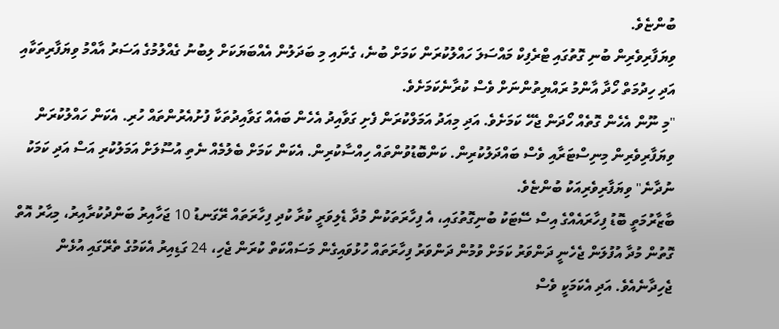ބުންޏެވެ.
ވިޔަފާރިވެރިން ބުނި ގޮތުގައި ޓްރެފިކް މައްސަލަ ހައްލުކުރަން ކަމަށް ބުނެ، ގެނައި މި ބަދަލުން އެއްބަޔަކަށް ލިބުނު ގެއްލުމުގެ އަސަރު އާއްމު ވިޔަފާރިތަކާއި އަދި ހިދުމަތް ހޯދާ އާންމު ރައްޔިތުންނަށް ވެސް ކުރާނެކަމަށެވެ.
"މި ނޫން އެހެން ގޮތެއް ހޯދަން ޖެހޭ ކަމަށެވެ. އަދި މިއަދު އަމަލްކުރަން ފެށި ގަވާއިދު އެހެން ބައެއް ގަވާއިދުތަކާ ފުށުއެރުންތައް ހުރި. އެކަން ހައްލުކުރަން ވިޔަފާރިވެރިން މިނިސްޓަރާއި ވެސް ބައްދަލުކުރިން. ކަންބޮޑުވުންތައް ހިއްސާކުރިން. އެކަން ކަމަށް ބެލުމެއް ނެތި އުސޫލަށް އަމަލުކުރި އަސް އަދި ކަމަކު ނުދާނެ" ވިޔަފާރިވެރިއަކު ބުންޏެވެ.
ބާޒާރުމަތީ ބޮޑު ފިހާރައެއްގެ އިސް ސޭޓަކު ބުނިގޮތުގައި، އެ ފިހާރަތަކުން މުދާ ޑެލިވަރީ ކުރާ ކުދި ފިހާރަތައް ރޭގަނޑު 10 ޖަހާއިރު ބަންދުކުރާއިރު، މިޙާރު އޮތް ގޮތުން މުދާ އުފުލަން ޖެހެނީ ދަންވަރު ކަމަށް ވުމުން ދަންވަރު ފިހާރަތައް ހުޅުވައިގެން މަސައްކަތް ކުރަން ޖެހި، 24 ގަޑިއިރު އެކަމުގެ ތެރޭގައި އުޅެން ޖެހިދާނެއެވެ. އަދި އެކަމަކީ ވެސް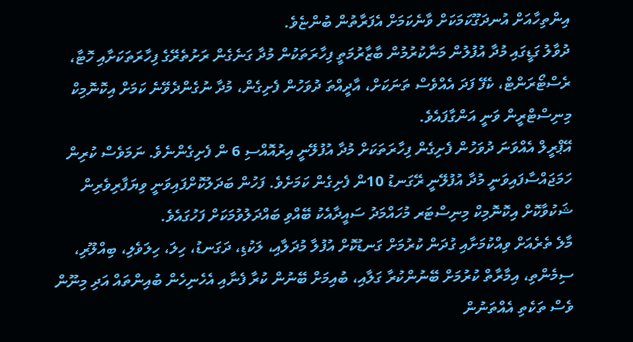އިންތިހާއަށް އުނދަގޫކަމަކަށް ވާނެކަމަށް އެފަރާތުން ބުންޏެވެ.
ދުވާލު ގަޑީގައި މުދާ އުފުލުން މަނާކުރުމުން ބާޒާރުމަތީ ފިހާރަތަކުން މުދާ ގަނެގެން ރަށުތެރޭގެ ފިހާރަތަކަށާއި ހޮޓާ، ރެސްޓޯރަންޓް، ކެފޭ ފަދަ އެއްވެސް ތަނަކަށް، އާދީއްތަ ދުވަހުން ފެށިގެން، މުދާ ނުގެންދެވޭނެ ކަމަށް އިކޮނޮމިކް މިނިސްޓްރީން ވަނީ އަންގާފައެވެ.
އޭޕްރީލް އެއްވަނަ ދުވަހުން ފެށިގެން ފިހާރަތަކަށް މުދާ އުފުލޭނީ އިރުއޮއްސި 6 ން ފެށިގެންނެވެ. ނަމަވެސް ކުރިން ހަމަޖައްސާފައިވަނީ މުދާ އުފުލޭނީ ރޭގަނޑު 10ން ފެށިގެން ކަމަށެވެ. ފަހުން ބަދަލުކޮށްފައިވަނީ ވިޔަފާރިވެރިން ޝަކުވާކޮށް އިކޮނޮމިކް މިނިސްޓަރ މުހައްމަދު ސައީދާއެކު ބޭއްވި ބައްދަލުވުމަކަށް ފަހުގައެވެ.
މާލެ ތެރެއަށް ވިއްކުމަށާއި ގުދަން ކުރުމަށް ގަނޑުކޮށް އުފުލާ މުދަލާއި، ލަކުޑި، ދަގަނޑު، ހިލަ، ހިލަވެލި، ބިއްލޫރި، ސިމެންތި، އިމާރާތް ކުރުމަށް ބޭނުންކުރާ ގަލާއި، ބުއިމަށް ބޭނުން ކުރާ ފެނާއި އެހެނިހެން ބުއިންތައް އަދި މިނޫން ވެސް ތަކެތި އެއްތަނުން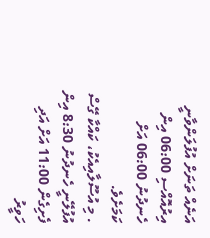އަނެއް ތަނަށް އުފުލަންވާނީ އިރުއޮއްސި 06:00 އިން ހެނދުނު 06:00 އަށް ކަމަށެވެ.
. މި އުސޫލާއިއެކު، ކައްކާ ގޭސް އުފުލޭނީ ހެނދުނު 8:30 އިން ފެށިގެން 11:00 އަށް އަދި ހަވީރު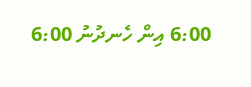6:00 އިން ހެނދުނު 6:00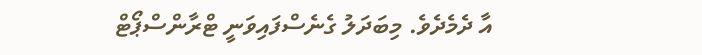އާ ދެމެދެވެ. މިބަދަލު ގެނެސްފައިވަނީ ޓްރާންސްޕޯޓް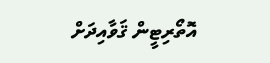އޮތޯރިޓީން ޤަވާއިދަށް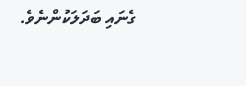ގެނައި ބަދަލަކުންނެވެ.